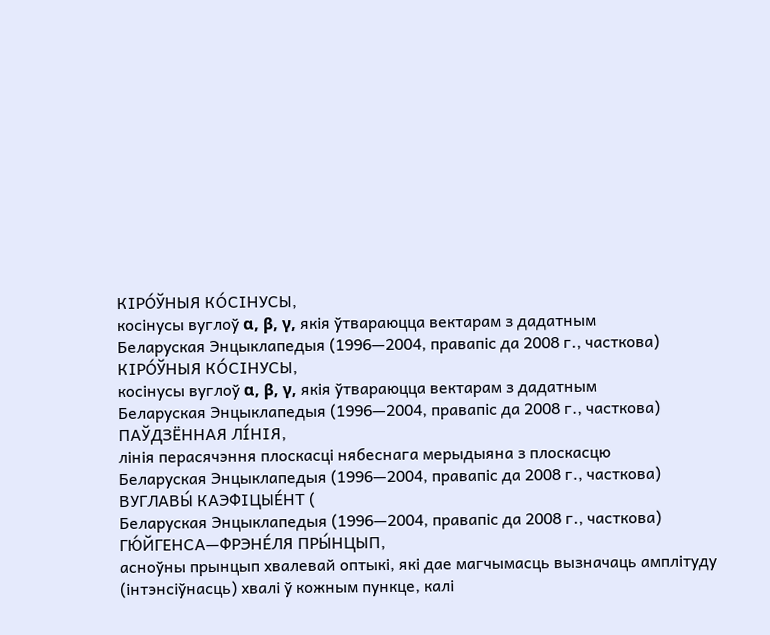КІРО́ЎНЫЯ КО́СІНУСЫ,
косінусы вуглоў α, β, γ, якія ўтвараюцца вектарам з дадатным
Беларуская Энцыклапедыя (1996—2004, правапіс да 2008 г., часткова)
КІРО́ЎНЫЯ КО́СІНУСЫ,
косінусы вуглоў α, β, γ, якія ўтвараюцца вектарам з дадатным
Беларуская Энцыклапедыя (1996—2004, правапіс да 2008 г., часткова)
ПАЎДЗЁННАЯ ЛІ́НІЯ,
лінія перасячэння плоскасці нябеснага мерыдыяна з плоскасцю
Беларуская Энцыклапедыя (1996—2004, правапіс да 2008 г., часткова)
ВУГЛАВЫ́ КАЭФІЦЫЕ́НТ (
Беларуская Энцыклапедыя (1996—2004, правапіс да 2008 г., часткова)
ГЮ́ЙГЕНСА—ФРЭНЕ́ЛЯ ПРЫ́НЦЫП,
асноўны прынцып хвалевай оптыкі, які дае магчымасць вызначаць амплітуду (інтэнсіўнасць) хвалі ў кожным пункце, калі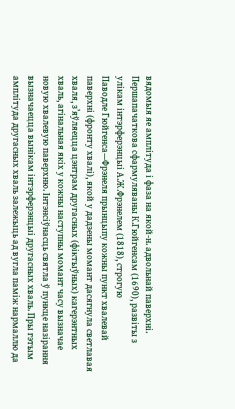вядомыя яе амплітуда і фаза на якой-н. адвольнай паверхні. Першапачаткова сфармуляваны К.Гюйгенсам (1690), развіты з улікам інтэрферэнцыі А.Ж.Фрэнелем (1818), строгую
Паводле Гюйгенса—Фрэнеля прынцыпу кожны пункт хвалевай паверхні (фронту хвалі), якой у дадзены момант дасягнула светлавая хваля, з’яўляецца цэнтрам другасных (фіктыўных) кагерэнтных хваль, агінальная якіх у кожны наступны момант часу вызначае новую хвалевую паверхню. Інтэнсіўнасць святла ў пункце назірання вызначаецца вынікам інтэрферэнцыі другасных хваль. Пры гэтым амплітуда другасных хваль залежыць ад вугла паміж нармаллю да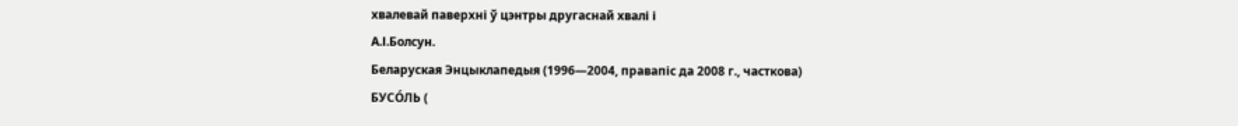хвалевай паверхні ў цэнтры другаснай хвалі і
А.І.Болсун.
Беларуская Энцыклапедыя (1996—2004, правапіс да 2008 г., часткова)
БУСО́ЛЬ (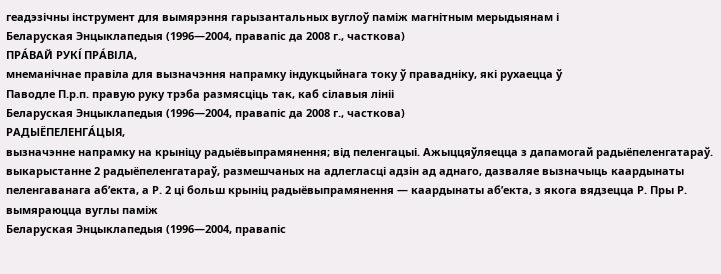геадэзічны інструмент для вымярэння гарызантальных вуглоў паміж магнітным мерыдыянам і
Беларуская Энцыклапедыя (1996—2004, правапіс да 2008 г., часткова)
ПРА́ВАЙ РУКІ́ ПРА́ВІЛА,
мнеманічнае правіла для вызначэння напрамку індукцыйнага току ў правадніку, які рухаецца ў
Паводле П.р.п. правую руку трэба размясціць так, каб сілавыя лініі
Беларуская Энцыклапедыя (1996—2004, правапіс да 2008 г., часткова)
РАДЫЁПЕЛЕНГА́ЦЫЯ,
вызначэнне напрамку на крыніцу радыёвыпрамянення; від пеленгацыі. Ажыццяўляецца з дапамогай радыёпеленгатараў. выкарыстанне 2 радыёпеленгатараў, размешчаных на адлегласці адзін ад аднаго, дазваляе вызначыць каардынаты пеленгаванага аб’екта, а Р. 2 ці больш крыніц радыёвыпрамянення — каардынаты аб’екта, з якога вядзецца Р. Пры Р. вымяраюцца вуглы паміж
Беларуская Энцыклапедыя (1996—2004, правапіс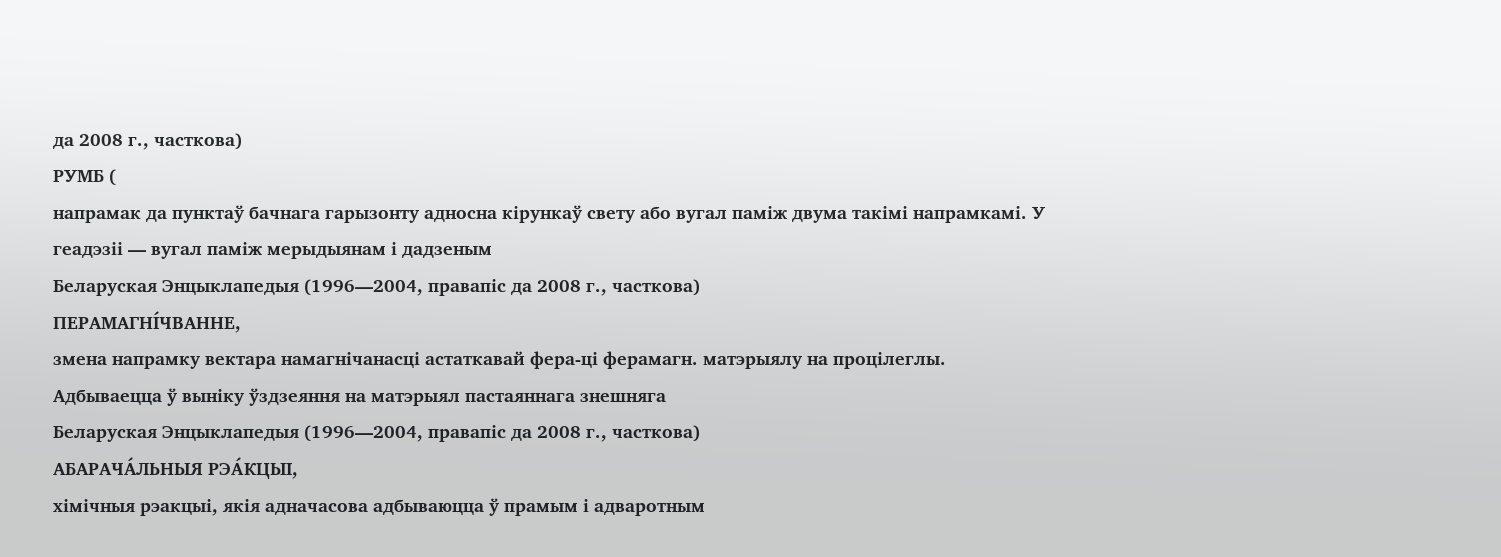да 2008 г., часткова)
РУМБ (
напрамак да пунктаў бачнага гарызонту адносна кірункаў свету або вугал паміж двума такімі напрамкамі. У геадэзіі — вугал паміж мерыдыянам і дадзеным
Беларуская Энцыклапедыя (1996—2004, правапіс да 2008 г., часткова)
ПЕРАМАГНІ́ЧВАННЕ,
змена напрамку вектара намагнічанасці астаткавай фера-ці ферамагн. матэрыялу на процілеглы. Адбываецца ў выніку ўздзеяння на матэрыял пастаяннага знешняга
Беларуская Энцыклапедыя (1996—2004, правапіс да 2008 г., часткова)
АБАРАЧА́ЛЬНЫЯ РЭА́КЦЫІ,
хімічныя рэакцыі, якія адначасова адбываюцца ў прамым і адваротным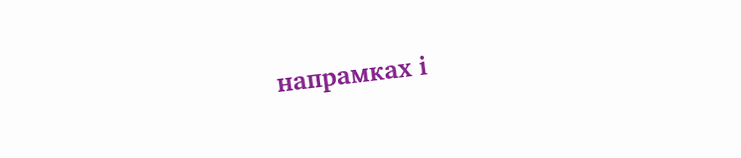напрамках і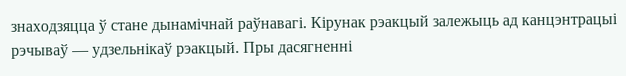знаходзяцца ў стане дынамічнай раўнавагі. Кірунак рэакцый залежыць ад канцэнтрацыі рэчываў — удзельнікаў рэакцый. Пры дасягненні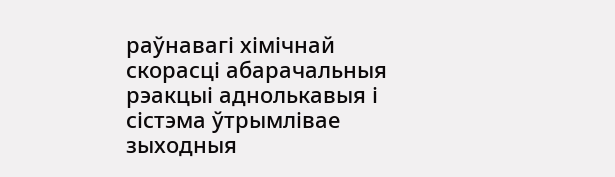раўнавагі хімічнай скорасці абарачальныя рэакцыі аднолькавыя і сістэма ўтрымлівае зыходныя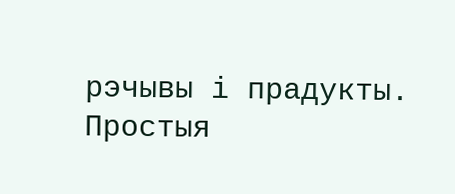рэчывы і прадукты.
Простыя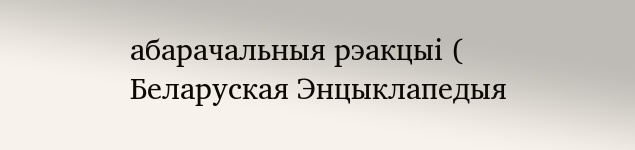абарачальныя рэакцыі (
Беларуская Энцыклапедыя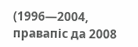(1996—2004, правапіс да 2008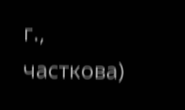г., часткова)